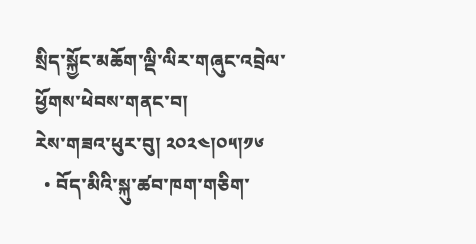སྲིད་སྐྱོང་མཆོག་ལྡི་ལིར་གཞུང་འབྲེལ་ཕྱོགས་ཕེབས་གནང་བ།
རེས་གཟའ་ཕུར་བུ། ༢༠༢༤།༠༥།༡༦
  • བོད་མིའི་སྐུ་ཚབ་ཁག་གཅིག་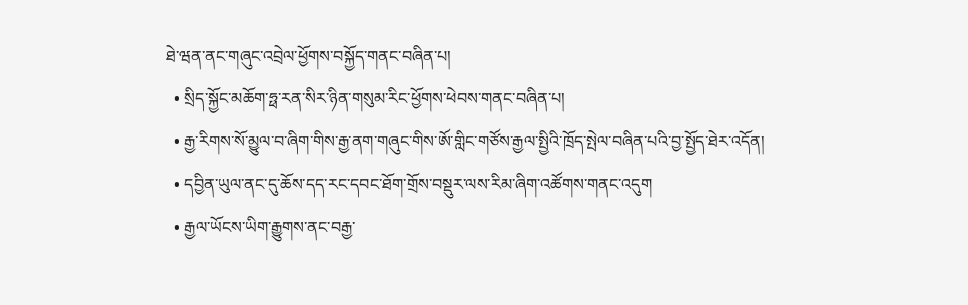ཐེ་ཝན་ནང་གཞུང་འབྲེལ་ཕྱོགས་བསྐྱོད་གནང་བཞིན་པ།
  • སྲིད་སྐྱོང་མཆོག་ཧྥ་རན་སིར་ཉིན་གསུམ་རིང་ཕྱོགས་ཕེབས་གནང་བཞིན་པ།
  • རྒྱ་རིགས་སོ་མྱུལ་བ་ཞིག་གིས་རྒྱ་ནག་གཞུང་གིས་ཨོ་གླིང་གཙོས་རྒྱལ་སྤྱིའི་ཁྲོད་སྤེལ་བཞིན་པའི་བྱ་སྤྱོད་ཐེར་འདོན།
  • དབྱིན་ཡུལ་ནང་དུ་ཆོས་དད་རང་དབང་ཐོག་གྲོས་བསྡུར་ལས་རིམ་ཞིག་འཚོགས་གནང་འདུག
  • རྒྱལ་ཡོངས་ཡིག་རྒྱུགས་ནང་བརྒྱ་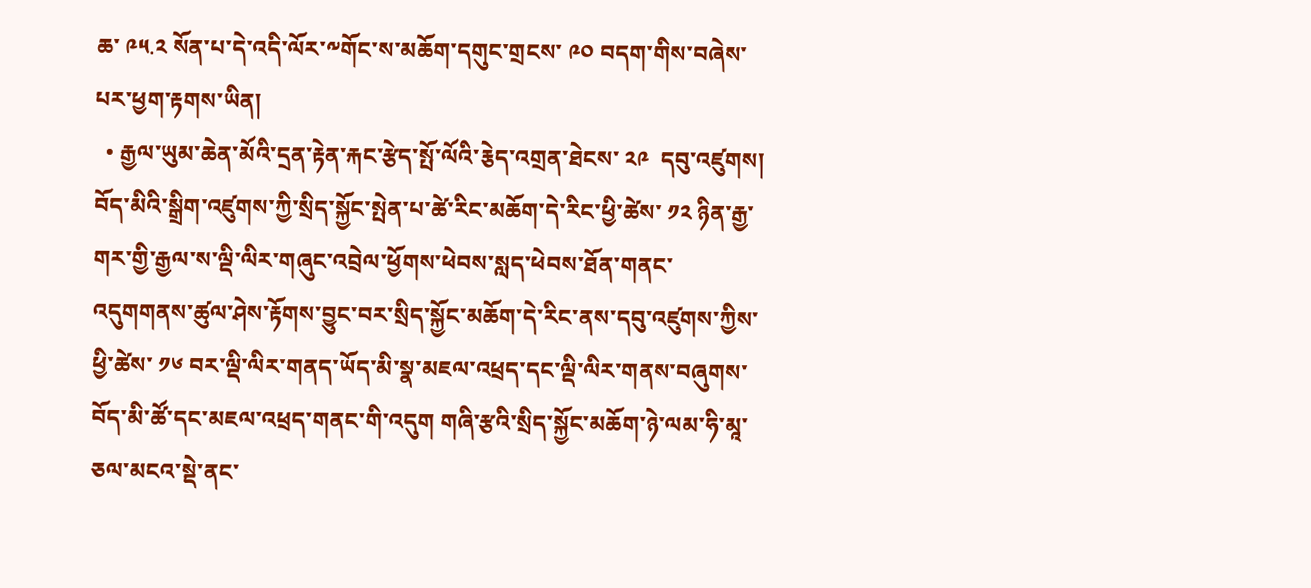ཆ་ ༩༥.༢ སོན་པ་དེ་འདི་ལོར་༸གོང་ས་མཆོག་དགུང་གྲངས་ ༩༠ བདག་གིས་བཞེས་པར་ཕྱག་རྟགས་ཡིན།
  • རྒྱལ་ཡུམ་ཆེན་མོའི་དྲན་རྟེན་རྐང་རྩེད་སྤོ་ལོའི་རྕེད་འགྲན་ཐེངས་ ༢༩  དབུ་འཛུགས།
བོད་མིའི་སྒྲིག་འཛུགས་ཀྱི་སྲིད་སྐྱོང་སྤེན་པ་ཚེ་རིང་མཆོག་དེ་རིང་ཕྱི་ཚེས་ ༡༢ ཉིན་རྒྱ་གར་གྱི་རྒྱལ་ས་ལྡི་ལིར་གཞུང་འབྲེལ་ཕྱོགས་ཕེབས་སླད་ཕེབས་ཐོན་གནང་འདུགགནས་ཚུལ་ཤེས་རྟོགས་བྱུང་བར་སྲིད་སྐྱོང་མཆོག་དེ་རིང་ནས་དབུ་འཛུགས་ཀྱིས་ཕྱི་ཚེས་ ༡༦ བར་ལྡི་ལིར་གནད་ཡོད་མི་སྣ་མཇལ་འཕྲད་དང་ལྡི་ལིར་གནས་བཞུགས་བོད་མི་ཚོ་དང་མཇལ་འཕྲད་གནང་གི་འདུག གཞི་རྩའི་སྲིད་སྐྱོང་མཆོག་ཉེ་ལམ་ཧི་མཱ་ཅལ་མངའ་སྡེ་ནང་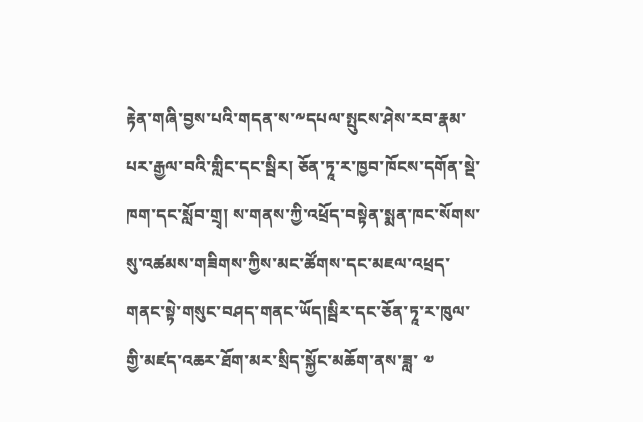རྟེན་གཞི་བྱས་པའི་གདན་ས་༸དཔལ་སྤུངས་ཤེས་རབ་རྣམ་པར་རྒྱལ་བའི་གླིང་དང་སྦིར། ཅོན་ཏཱ་ར་ཁྱབ་ཁོངས་དགོན་སྡེ་ཁག་དང་སློབ་གྲྭ། ས་གནས་ཀྱི་འཕྲོད་བསྟེན་སྨན་ཁང་སོགས་སུ་འཚམས་གཟིགས་ཀྱིས་མང་ཚོགས་དང་མཇལ་འཕྲད་གནང་སྟེ་གསུང་བཤད་གནང་ཡོད།སྦིར་དང་ཅོན་ཏཱ་ར་ཁུལ་གྱི་མཛད་འཆར་ཐོག་མར་སྲིད་སྐྱོང་མཆོག་ནས་ཟླ་ ༧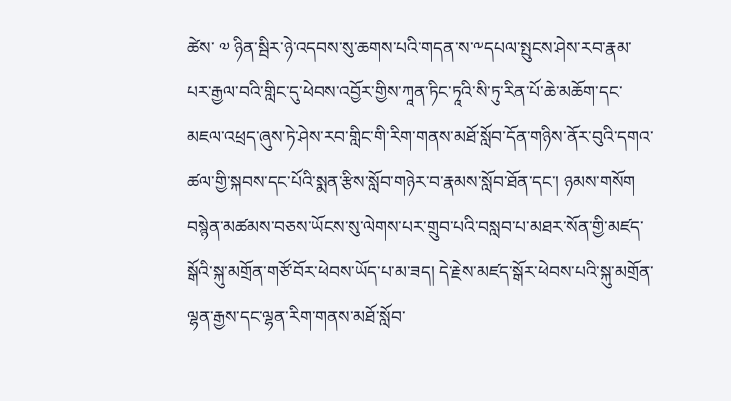ཚེས་ ༧ ཉིན་སྦིར་ཉེ་འདབས་སུ་ཆགས་པའི་གདན་ས་༸དཔལ་སྤུངས་ཤེས་རབ་རྣམ་པར་རྒྱལ་བའི་གླིང་དུ་ཕེབས་འབྱོར་གྱིས་ཀཱན་ཏིང་ཏཱའི་སི་ཏུ་རིན་པོ་ཆེ་མཆོག་དང་མཇལ་འཕྲད་ཞུས་ཏེ་ཤེས་རབ་གླིང་གི་རིག་གནས་མཐོ་སློབ་དོན་གཉིས་ནོར་བུའི་དགའ་ཚལ་གྱི་སྐབས་དང་པོའི་སྨན་རྩིས་སློབ་གཉེར་བ་རྣམས་སློབ་ཐོན་དང་། ཉམས་གསོག བསྙེན་མཚམས་བཅས་ཡོངས་སུ་ལེགས་པར་གྲུབ་པའི་བསླབ་པ་མཐར་སོན་གྱི་མཛད་སྒོའི་སྐུ་མགྲོན་གཙོ་བོར་ཕེབས་ཡོད་པ་མ་ཟད། དེ་རྗེས་མཛད་སྒོར་ཕེབས་པའི་སྐུ་མགྲོན་ལྷན་རྒྱས་དང་ལྷན་རིག་གནས་མཐོ་སློབ་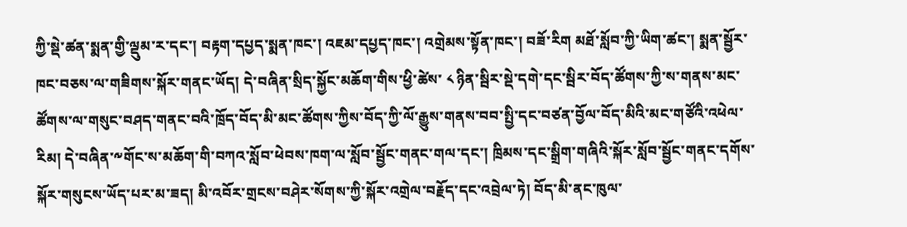ཀྱི་སྡེ་ཚན་སྨན་གྱི་ལྡུམ་ར་དང་། བརྟག་དཔྱད་སྨན་ཁང་། འཇམ་དཔྱད་ཁང་། འགྲེམས་སྟོན་ཁང་། བཟོ་རིག མཐོ་སློབ་ཀྱི་ཡིག་ཚང་། སྨན་སྦྱོར་ཁང་བཅས་ལ་གཟིགས་སྐོར་གནང་ཡོད། དེ་བཞིན་སྲིད་སྐྱོང་མཆོག་གིས་ཕྱི་ཚེས་ ༨ ཉིན་སྦིར་སྡེ་དགེ་དང་སྦིར་བོད་ཚོགས་ཀྱི་ས་གནས་མང་ཚོགས་ལ་གསུང་བཤད་གནང་བའི་ཁྲོད་བོད་མི་མང་ཚོགས་ཀྱིས་བོད་ཀྱི་ལོ་རྒྱུས་གནས་བབ་སྤྱི་དང་བཙན་བྱོལ་བོད་མིའི་མང་གཙོའི་འཕེལ་རིམ། དེ་བཞིན་༸གོང་ས་མཆོག་གི་བཀའ་སློབ་ཕེབས་ཁག་ལ་སློབ་སྦྱོང་གནང་གལ་དང་། ཁྲིམས་དང་སྒྲིག་གཞིའི་སྐོར་སློབ་སྦྱོང་གནང་དགོས་སྐོར་གསུངས་ཡོད་པར་མ་ཟད། མི་འབོར་གྲངས་བཤེར་སོགས་ཀྱི་སྐོར་འགྲེལ་བརྗོད་དང་འབྲེལ་ཏེ། བོད་མི་ནང་ཁུལ་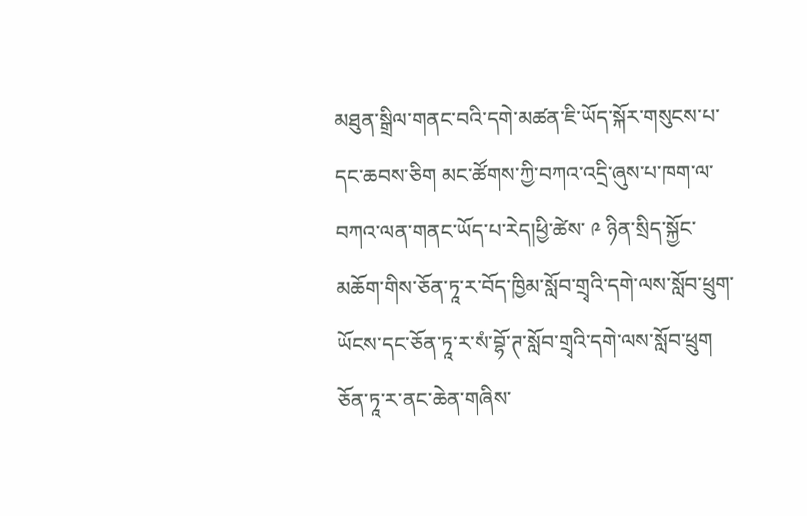མཐུན་སྒྲིལ་གནང་བའི་དགེ་མཚན་ཇི་ཡོད་སྐོར་གསུངས་པ་དང་ཆབས་ཅིག མང་ཚོགས་ཀྱི་བཀའ་འདྲི་ཞུས་པ་ཁག་ལ་བཀའ་ལན་གནང་ཡོད་པ་རེད།ཕྱི་ཚེས་ ༩ ཉིན་སྲིད་སྐྱོང་མཆོག་གིས་ཅོན་ཏཱ་ར་བོད་ཁྱིམ་སློབ་གྲྭའི་དགེ་ལས་སློབ་ཕྲུག་ཡོངས་དང་ཅོན་ཏཱ་ར་སཾ་བྷོ་ཊ་སློབ་གྲྭའི་དགེ་ལས་སློབ་ཕྲུག ཅོན་ཏཱ་ར་ནང་ཆེན་གཞིས་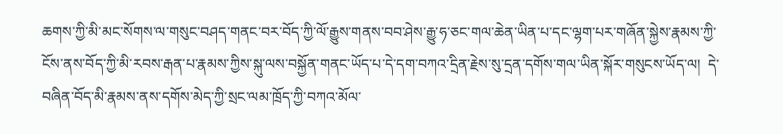ཆགས་ཀྱི་མི་མང་སོགས་ལ་གསུང་བཤད་གནང་བར་བོད་ཀྱི་ལོ་རྒྱུས་གནས་བབ་ཤེས་རྒྱུ་ཧ་ཅང་གལ་ཆེན་ཡིན་པ་དང་ལྷག་པར་གཞོན་སྐྱེས་རྣམས་ཀྱི་ངོས་ནས་བོད་ཀྱི་མི་རབས་རྒན་པ་རྣམས་ཀྱིས་སྐུ་ལས་བསྐྱོན་གནང་ཡོད་པ་དེ་དག་བཀའ་དྲིན་རྗེས་སུ་དྲན་དགོས་གལ་ཡིན་སྐོར་གསུངས་ཡོད་ལ།  དེ་བཞིན་བོད་མི་རྣམས་ནས་དགོས་མེད་ཀྱི་སྲང་ལམ་ཁྲོད་ཀྱི་བཀའ་མོལ་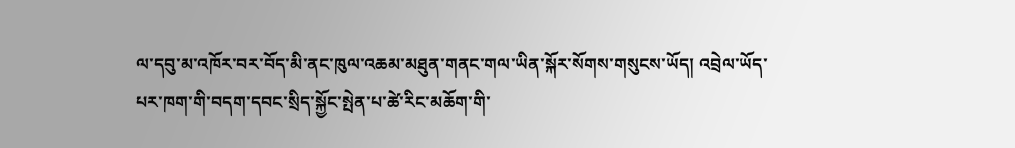ལ་དབུ་མ་འཁོར་བར་བོད་མི་ནང་ཁུལ་འཆམ་མཐུན་གནང་གལ་ཡིན་སྐོར་སོགས་གསུངས་ཡོད། འབྲེལ་ཡོད་པར་ཁག་གི་བདག་དབང་སྲིད་སྐྱོང་སྤེན་པ་ཚེ་རིང་མཆོག་གི་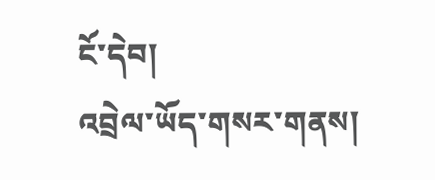ངོ་དེབ།
འབྲེལ་ཡོད་གསར་གནས།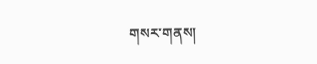གསར་གནས།